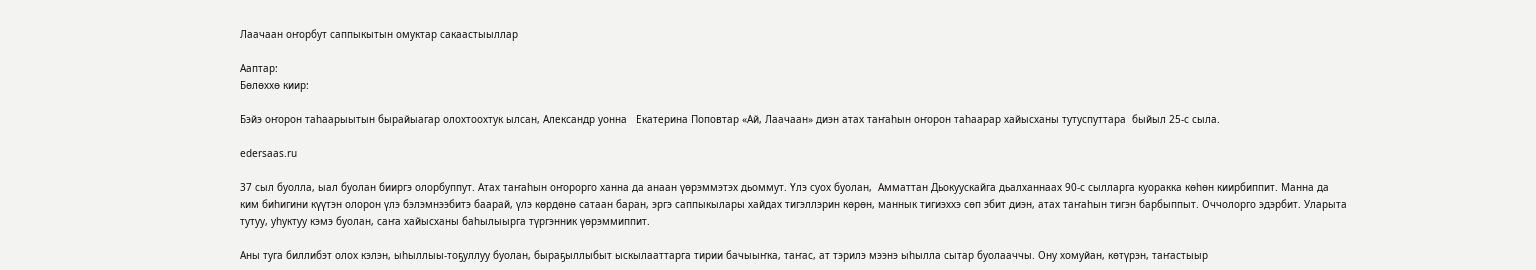Лаачаан оҥорбут саппыкытын омуктар сакаастыыллар

Ааптар:
Бөлөххө киир:

Бэйэ оҥорон таһаарыытын бырайыагар олохтоохтук ылсан, Александр уонна   Екатерина Поповтар «Ай, Лаачаан» диэн атах таҥаһын оҥорон таһаарар хайысханы тутуспуттара  быйыл 25-с сыла.

edersaas.ru

37 сыл буолла, ыал буолан бииргэ олорбуппут. Атах таҥаһын оҥорорго ханна да анаан үөрэммэтэх дьоммут. Үлэ суох буолан,  Амматтан Дьокуускайга дьалханнаах 90-с сылларга куоракка көһөн киирбиппит. Манна да ким биһигини күүтэн олорон үлэ бэлэмнээбитэ баарай, үлэ көрдөнө сатаан баран, эргэ саппыкылары хайдах тигэллэрин көрөн, маннык тигиэххэ сөп эбит диэн, атах таҥаһын тигэн барбыппыт. Оччолорго эдэрбит. Уларыта тутуу, уһуктуу кэмэ буолан, саҥа хайысханы баһылыырга түргэнник үөрэммиппит.

Аны туга биллибэт олох кэлэн, ыһыллыы-тоҕуллуу буолан, быраҕыллыбыт ыскылааттарга тирии бачыыҥка, таҥас, ат тэрилэ мээнэ ыһылла сытар буолааччы. Ону хомуйан, көтүрэн, таҥастыыр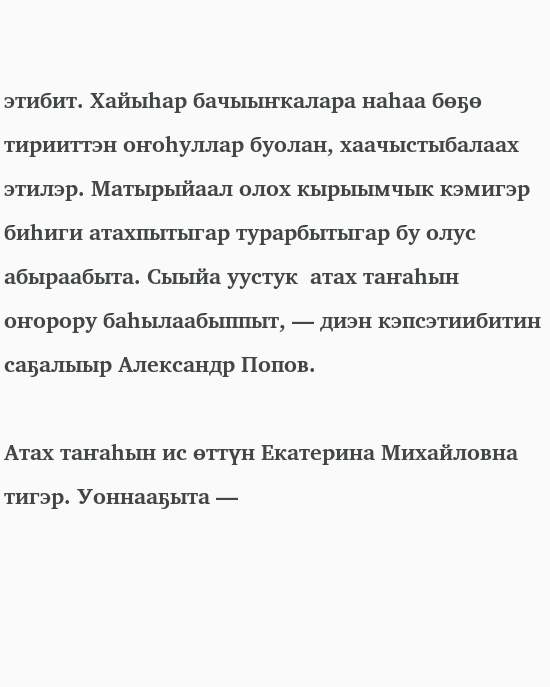этибит. Хайыһар бачыыҥкалара наһаа бөҕө тирииттэн оҥоһуллар буолан, хаачыстыбалаах этилэр. Матырыйаал олох кырыымчык кэмигэр биһиги атахпытыгар турарбытыгар бу олус абыраабыта. Сыыйа уустук  атах таҥаһын оҥорору баһылаабыппыт, — диэн кэпсэтиибитин саҕалыыр Александр Попов.

Атах таҥаһын ис өттүн Екатерина Михайловна тигэр. Уоннааҕыта —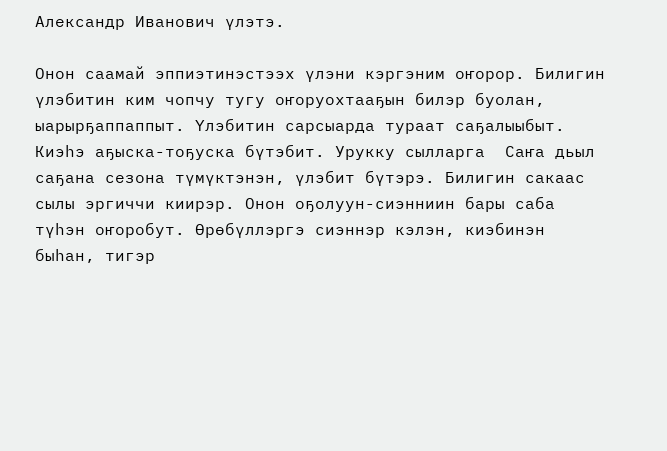Александр Иванович үлэтэ.

Онон саамай эппиэтинэстээх үлэни кэргэним оҥорор. Билигин үлэбитин ким чопчу тугу оҥоруохтааҕын билэр буолан, ыарырҕаппаппыт. Үлэбитин сарсыарда тураат саҕалыыбыт. Киэһэ аҕыска-тоҕуска бүтэбит. Урукку сылларга  Саҥа дьыл саҕана сезона түмүктэнэн, үлэбит бүтэрэ. Билигин сакаас сылы эргиччи киирэр. Онон оҕолуун-сиэнниин бары саба түһэн оҥоробут. Өрөбүллэргэ сиэннэр кэлэн, киэбинэн быһан, тигэр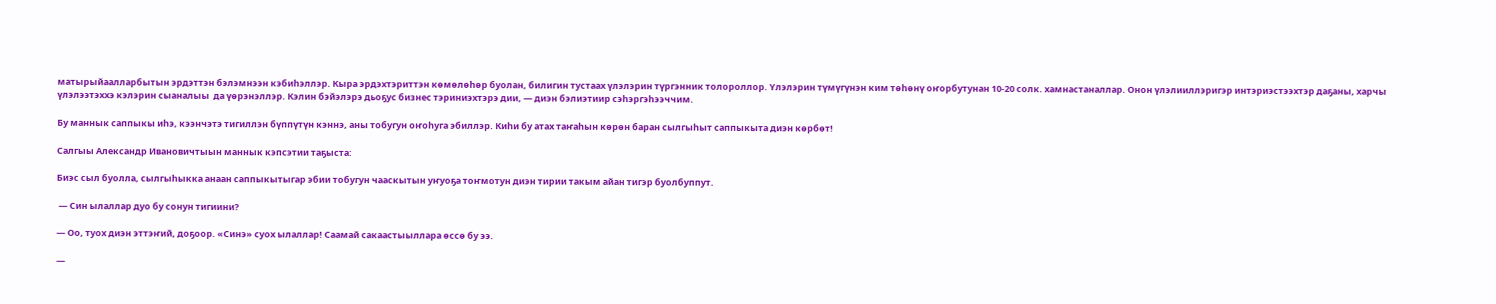матырыйаалларбытын эрдэттэн бэлэмнээн кэбиһэллэр. Кыра эрдэхтэриттэн көмөлөһөр буолан, билигин тустаах үлэлэрин түргэнник толороллор. Үлэлэрин түмүгүнэн ким төһөнү оҥорбутунан 10-20 солк. хамнастаналлар. Онон үлэлииллэригэр интэриэстээхтэр даҕаны, харчы үлэлээтэххэ кэлэрин сыаналыы  да үөрэнэллэр. Кэлин бэйэлэрэ дьоҕус бизнес тэриниэхтэрэ дии, — диэн бэлиэтиир сэһэргэһээччим.

Бу маннык саппыкы иһэ, кээнчэтэ тигиллэн бүппүтүн кэннэ, аны тобугун оҥоһуга эбиллэр. Киһи бу атах таҥаһын көрөн баран сылгыһыт саппыкыта диэн көрбөт!

Салгыы Александр Ивановичтыын маннык кэпсэтии таҕыста:

Биэс сыл буолла, сылгыһыкка анаан саппыкытыгар эбии тобугун чааскытын уҥуоҕа тоҥмотун диэн тирии такым айан тигэр буолбуппут.

 — Син ылаллар дуо бу сонун тигиини?

— Оо, туох диэн эттэҥий, доҕоор. «Синэ» суох ылаллар! Саамай сакаастыыллара өссө бу ээ.

—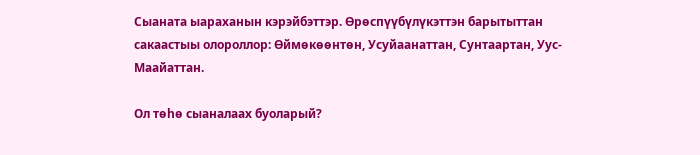Сыаната ыараханын кэрэйбэттэр. Өрөспүүбүлүкэттэн барытыттан сакаастыы олороллор: Өймөкөөнтөн, Усуйаанаттан, Сунтаартан, Уус-Маайаттан.

Ол төһө сыаналаах буоларый?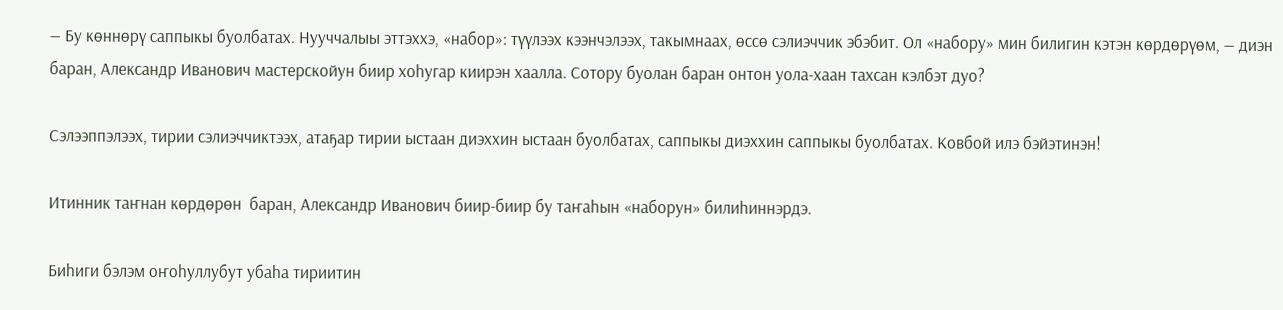— Бу көннөрү саппыкы буолбатах. Нууччалыы эттэххэ, «набор»: түүлээх кээнчэлээх, такымнаах, өссө сэлиэччик эбэбит. Ол «набору» мин билигин кэтэн көрдөрүөм, — диэн баран, Александр Иванович мастерскойун биир хоһугар киирэн хаалла. Сотору буолан баран онтон уола-хаан тахсан кэлбэт дуо?

Сэлээппэлээх, тирии сэлиэччиктээх, атаҕар тирии ыстаан диэххин ыстаан буолбатах, саппыкы диэххин саппыкы буолбатах. Ковбой илэ бэйэтинэн!

Итинник таҥнан көрдөрөн  баран, Александр Иванович биир-биир бу таҥаһын «наборун» билиһиннэрдэ.

Биһиги бэлэм оҥоһуллубут убаһа тириитин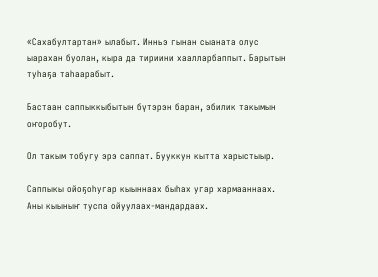«Сахабултартан» ылабыт. Инньэ гынан сыаната олус ыарахан буолан, кыра да тириини хаалларбаппыт. Барытын туһаҕа таһаарабыт.

Бастаан саппыккыбытын бүтэрэн баран, эбилик такымын оҥоробут.

Ол такым тобугу эрэ саппат. Бууккун кытта харыстыыр.

Саппыкы ойоҕоһугар кыыннаах быһах угар хармааннаах. Аны кыыныҥ туспа ойуулаах-мандардаах.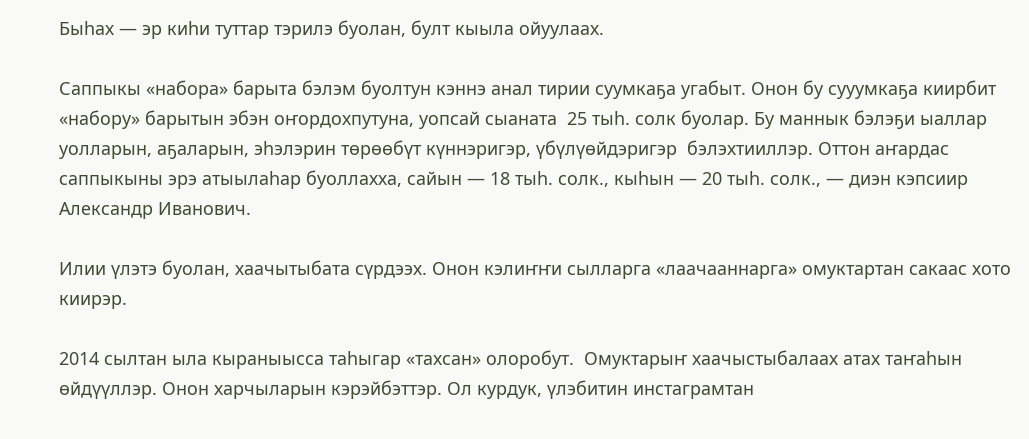Быһах — эр киһи туттар тэрилэ буолан, булт кыыла ойуулаах.

Саппыкы «набора» барыта бэлэм буолтун кэннэ анал тирии суумкаҕа угабыт. Онон бу сууумкаҕа киирбит «набору» барытын эбэн оҥордохпутуна, уопсай сыаната  25 тыһ. солк буолар. Бу маннык бэлэҕи ыаллар уолларын, аҕаларын, эһэлэрин төрөөбүт күннэригэр, үбүлүөйдэригэр  бэлэхтииллэр. Оттон аҥардас саппыкыны эрэ атыылаһар буоллахха, сайын — 18 тыһ. солк., кыһын — 20 тыһ. солк., — диэн кэпсиир Александр Иванович.

Илии үлэтэ буолан, хаачытыбата сүрдээх. Онон кэлиҥҥи сылларга «лаачааннарга» омуктартан сакаас хото киирэр.

2014 сылтан ыла кыраныысса таһыгар «тахсан» олоробут.  Омуктарыҥ хаачыстыбалаах атах таҥаһын өйдүүллэр. Онон харчыларын кэрэйбэттэр. Ол курдук, үлэбитин инстаграмтан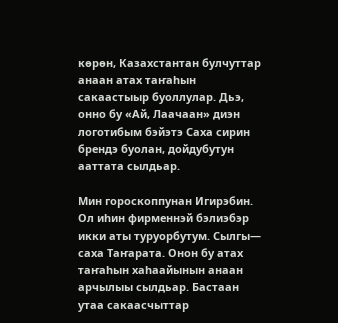көрөн, Казахстантан булчуттар анаан атах таҥаһын сакаастыыр буоллулар. Дьэ, онно бу «Ай, Лаачаан» диэн логотибым бэйэтэ Саха сирин брендэ буолан, дойдубутун ааттата сылдьар.

Мин гороскоппунан Игирэбин. Ол иһин фирменнэй бэлиэбэр икки аты туруорбутум. Сылгы— саха Таҥарата. Онон бу атах таҥаһын хаһаайынын анаан арчылыы сылдьар. Бастаан утаа сакаасчыттар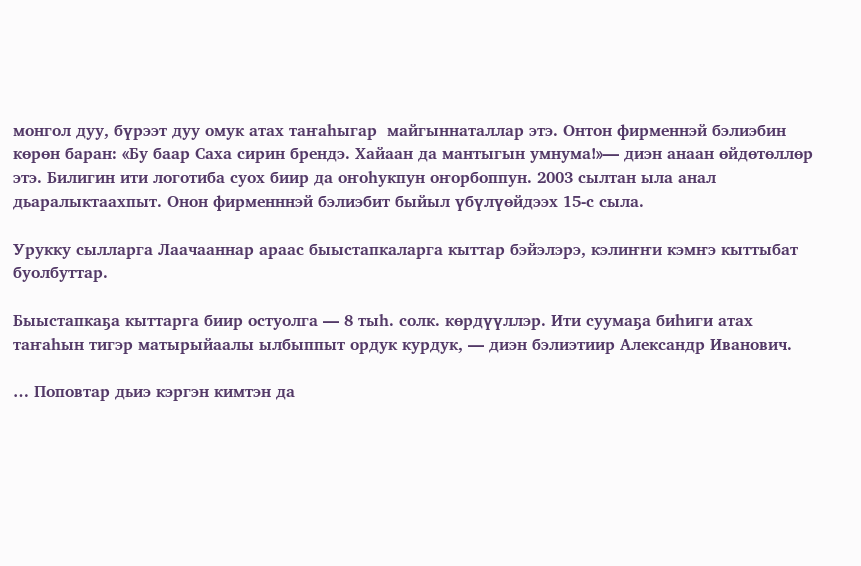монгол дуу, бүрээт дуу омук атах таҥаһыгар  майгыннаталлар этэ. Онтон фирменнэй бэлиэбин көрөн баран: «Бу баар Саха сирин брендэ. Хайаан да мантыгын умнума!»— диэн анаан өйдөтөллөр этэ. Билигин ити логотиба суох биир да оҥоһукпун оҥорбоппун. 2003 сылтан ыла анал дьаралыктаахпыт. Онон фирменннэй бэлиэбит быйыл үбүлүөйдээх 15-с сыла.

Урукку сылларга Лаачааннар араас быыстапкаларга кыттар бэйэлэрэ, кэлиҥҥи кэмҥэ кыттыбат буолбуттар.

Быыстапкаҕа кыттарга биир остуолга — 8 тыһ. солк. көрдүүллэр. Ити суумаҕа биһиги атах таҥаһын тигэр матырыйаалы ылбыппыт ордук курдук, — диэн бэлиэтиир Александр Иванович.

… Поповтар дьиэ кэргэн кимтэн да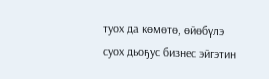туох да көмөтө, өйөбүлэ суох дьоҕус бизнес эйгэтин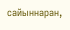сайыннаран,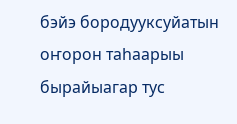бэйэ бородууксуйатын оҥорон таһаарыы бырайыагар тус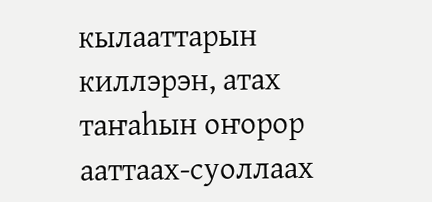кылааттарын киллэрэн, атах таҥаһын оҥорор ааттаах-суоллаах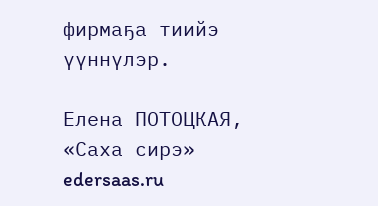фирмаҕа тиийэ үүннүлэр.

Елена ПОТОЦКАЯ, «Саха сирэ» edersaas.ru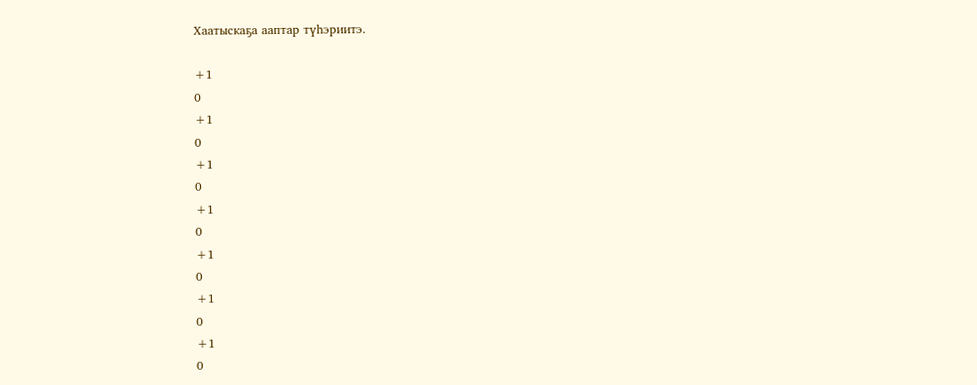Хаатыскаҕа ааптар түһэриитэ.

+1
0
+1
0
+1
0
+1
0
+1
0
+1
0
+1
0